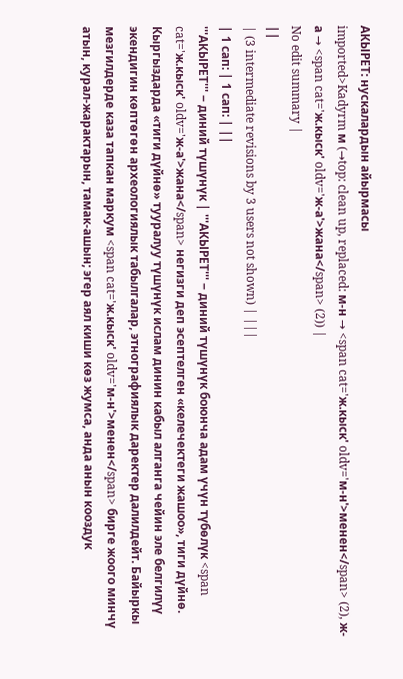АКЫРЕТ: нускалардын айырмасы
imported>Kadyrm м (→top: clean up, replaced: м-н → <span cat='ж.кыск' oldv='м-н'>менен</span> (2), ж-а → <span cat='ж.кыск' oldv='ж-а'>жана</span> (2)) |
No edit summary |
||
| (3 intermediate revisions by 3 users not shown) | |||
| 1 сап: | 1 сап: | ||
'''АКЫРЕТ''' ‒ диний түшүнүк | '''АКЫРЕТ''' ‒ диний түшүнүк боюнча адам үчүн түбөлүк <span cat='ж.кыск' oldv='ж-а'>жана</span> негизги деп эсептелген «келечектеги жашоо», тиги дүйнө. Кыргыздарда «тиги дүйнө» тууралуу түшүнүк ислам динин кабыл алганга чейин эле белгилүү экендигин көптөгөн археологиялык табылгалар, этнографиялык даректер далилдейт. Байыркы мезгилдерде каза тапкан маркум <span cat='ж.кыск' oldv='м-н'>менен</span> бирге жоого минчү атын, курал-жарактарын, тамак-ашын; эгер аял киши көз жумса, анда анын кооздук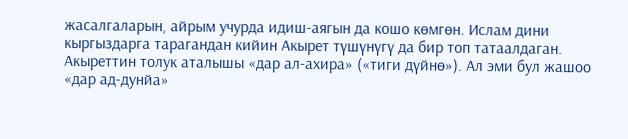жасалгаларын, айрым учурда идиш-аягын да кошо көмгөн. Ислам дини кыргыздарга тарагандан кийин Акырет түшүнүгү да бир топ татаалдаган. Акыреттин толук аталышы «дар ал-ахира» («тиги дүйнө»). Ал эми бул жашоо «дар ад-дунйа»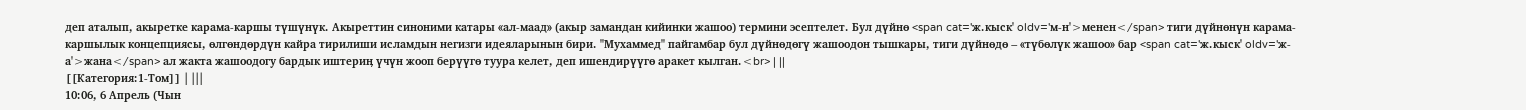деп аталып, акыретке карама-каршы түшүнүк. Акыреттин синоними катары «ал-маад» (акыр замандан кийинки жашоо) термини эсептелет. Бул дүйнө <span cat='ж.кыск' oldv='м-н'>менен</span> тиги дүйнөнүн карама-каршылык концепциясы, өлгөндөрдүн кайра тирилиши исламдын негизги идеяларынын бири. ''Мухаммед'' пайгамбар бул дүйнөдөгү жашоодон тышкары, тиги дүйнөдө ‒ «түбөлүк жашоо» бар <span cat='ж.кыск' oldv='ж-а'>жана</span> ал жакта жашоодогу бардык иштериӊ үчүн жооп берүүгө туура келет, деп ишендирүүгө аракет кылган.<br> | ||
[[Категория:1-Том]] | |||
10:06, 6 Апрель (Чын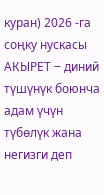куран) 2026 -га соңку нускасы
АКЫРЕТ ‒ диний түшүнүк боюнча адам үчүн түбөлүк жана негизги деп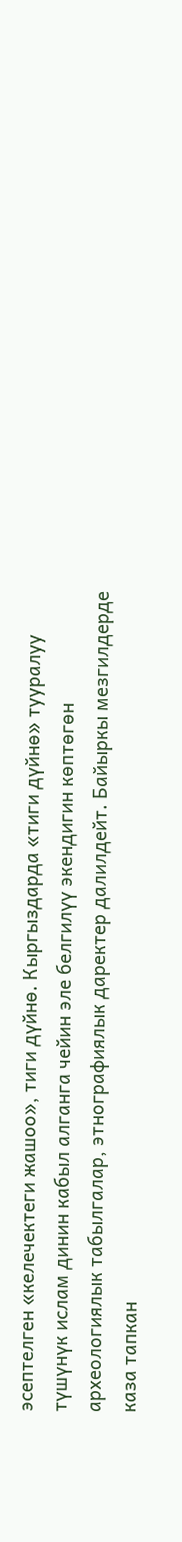эсептелген «келечектеги жашоо», тиги дүйнө. Кыргыздарда «тиги дүйнө» тууралуу түшүнүк ислам динин кабыл алганга чейин эле белгилүү экендигин көптөгөн археологиялык табылгалар, этнографиялык даректер далилдейт. Байыркы мезгилдерде каза тапкан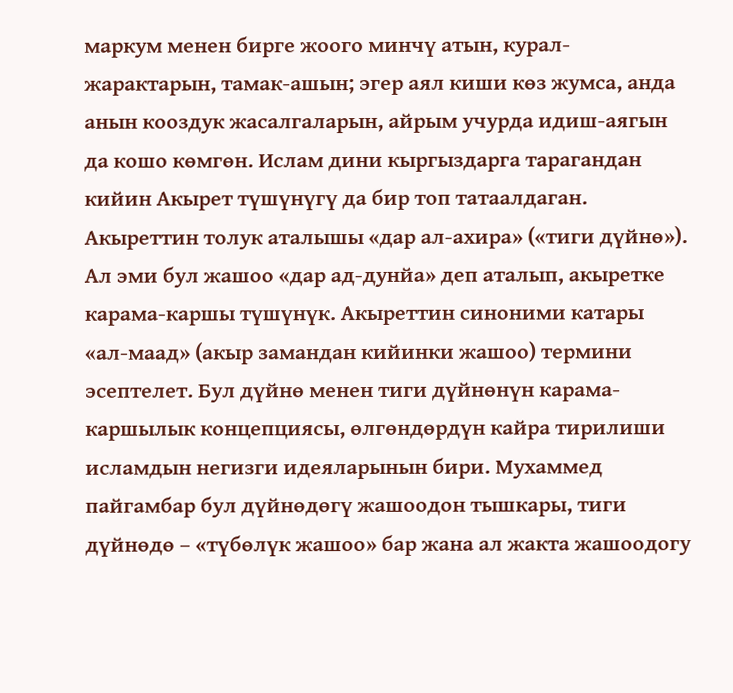маркум менен бирге жоого минчү атын, курал-жарактарын, тамак-ашын; эгер аял киши көз жумса, анда анын кооздук жасалгаларын, айрым учурда идиш-аягын да кошо көмгөн. Ислам дини кыргыздарга тарагандан кийин Акырет түшүнүгү да бир топ татаалдаган. Акыреттин толук аталышы «дар ал-ахира» («тиги дүйнө»). Ал эми бул жашоо «дар ад-дунйа» деп аталып, акыретке карама-каршы түшүнүк. Акыреттин синоними катары «ал-маад» (акыр замандан кийинки жашоо) термини эсептелет. Бул дүйнө менен тиги дүйнөнүн карама-каршылык концепциясы, өлгөндөрдүн кайра тирилиши исламдын негизги идеяларынын бири. Мухаммед пайгамбар бул дүйнөдөгү жашоодон тышкары, тиги дүйнөдө ‒ «түбөлүк жашоо» бар жана ал жакта жашоодогу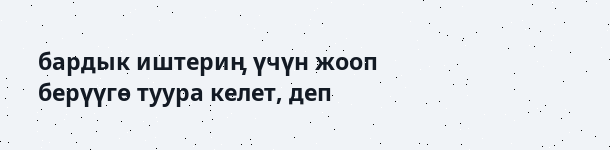бардык иштериӊ үчүн жооп берүүгө туура келет, деп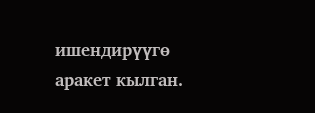ишендирүүгө аракет кылган.